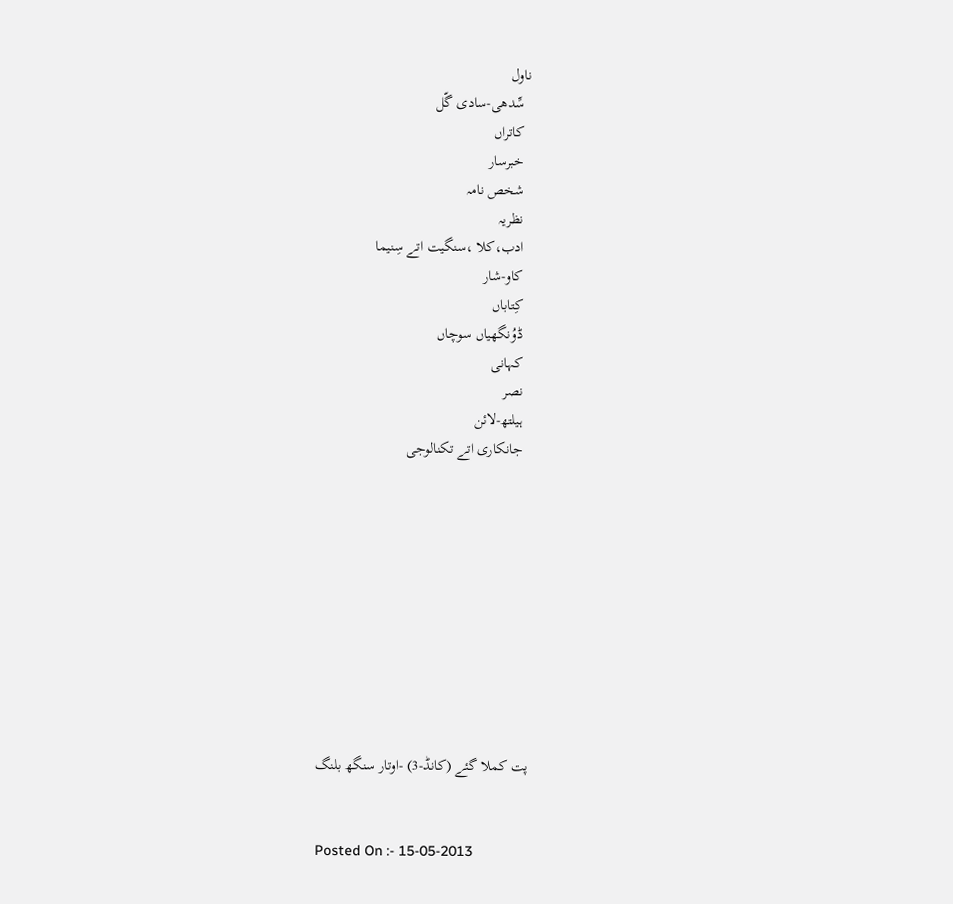ناول
  سِّدھی-سادی گّل
  کاتراں
  خبرسار
  شخص نامہ
  نظریہ
  ادب،کلا ،سنگیت اتے سِنیما
  کاو-شار
  کِتاباں
  ڈوُنگھیاں سوچاں
  کہانی
  نصر
  ہیلتھ-لائن
  جانکاری اتے تکنالوجی










پت کملا گئے (کانڈ-3) -اوتار سنگھ بلنگ


Posted On :- 15-05-2013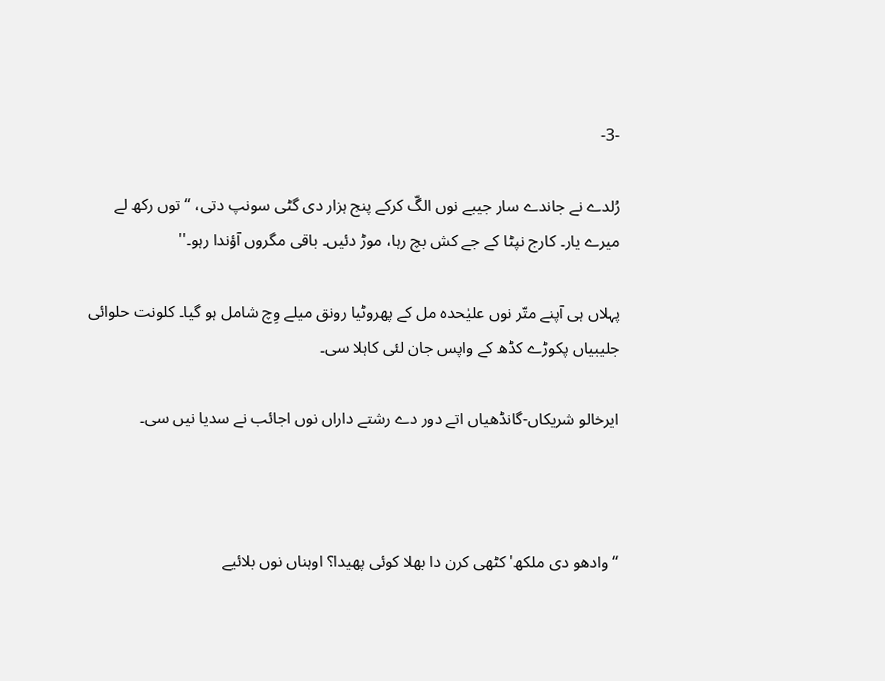-3-

رُلدے نے جاندے سار جیبے نوں الگّ کرکے پنج ہزار دی گٹی سونپ دتی، ‘‘توں رکھ لے میرے یار۔ کارج نپٹا کے جے کش بچ رہا، موڑ دئیں۔ باقی مگروں آؤندا رہو۔''

پہلاں ہی آپنے متّر نوں علیٰحدہ مل کے پھروٹیا رونق میلے وِچ شامل ہو گیا۔ کلونت حلوائی جلیبیاں پکوڑے کڈھ کے واپس جان لئی کاہلا سی۔

ایرخالو شریکاں-گانڈھیاں اتے دور دے رشتے داراں نوں اجائب نے سدیا نیں سی۔



‘‘وادھو دی ملکھ'کٹھی کرن دا بھلا کوئی پھیدا؟ اوہناں نوں بلائیے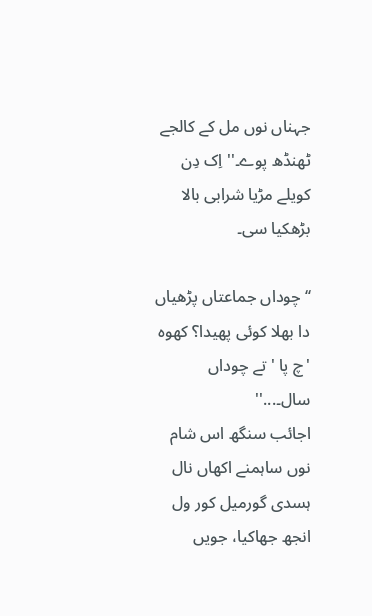جہناں نوں مل کے کالجے ٹھنڈھ پوے۔'' اِک دِن کویلے مڑیا شرابی بالا بڑھکیا سی۔

‘‘چوداں جماعتاں پڑھیاں دا بھلا کوئی پھیدا؟ کھوہ 'چ پا 'تے چوداں سال۔...''
اجائب سنگھ اس شام نوں ساہمنے اکھاں نال ہسدی گورمیل کور ول انجھ جھاکیا، جویں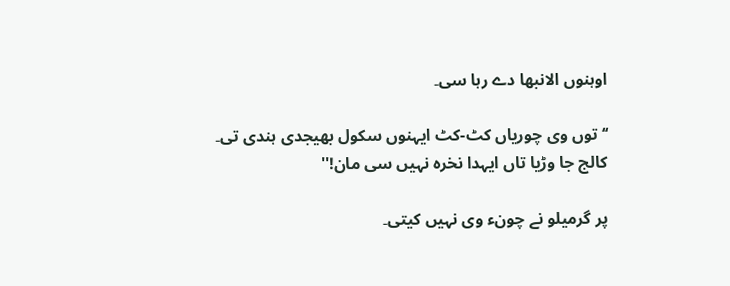اوہنوں الانبھا دے رہا سی۔

‘‘توں وی چوریاں کٹ-کٹ ایہنوں سکول بھیجدی ہندی تی۔ کالج جا وڑیا تاں ایہدا نخرہ نہیں سی مان!''

پر گرمیلو نے چونء وی نہیں کیتی۔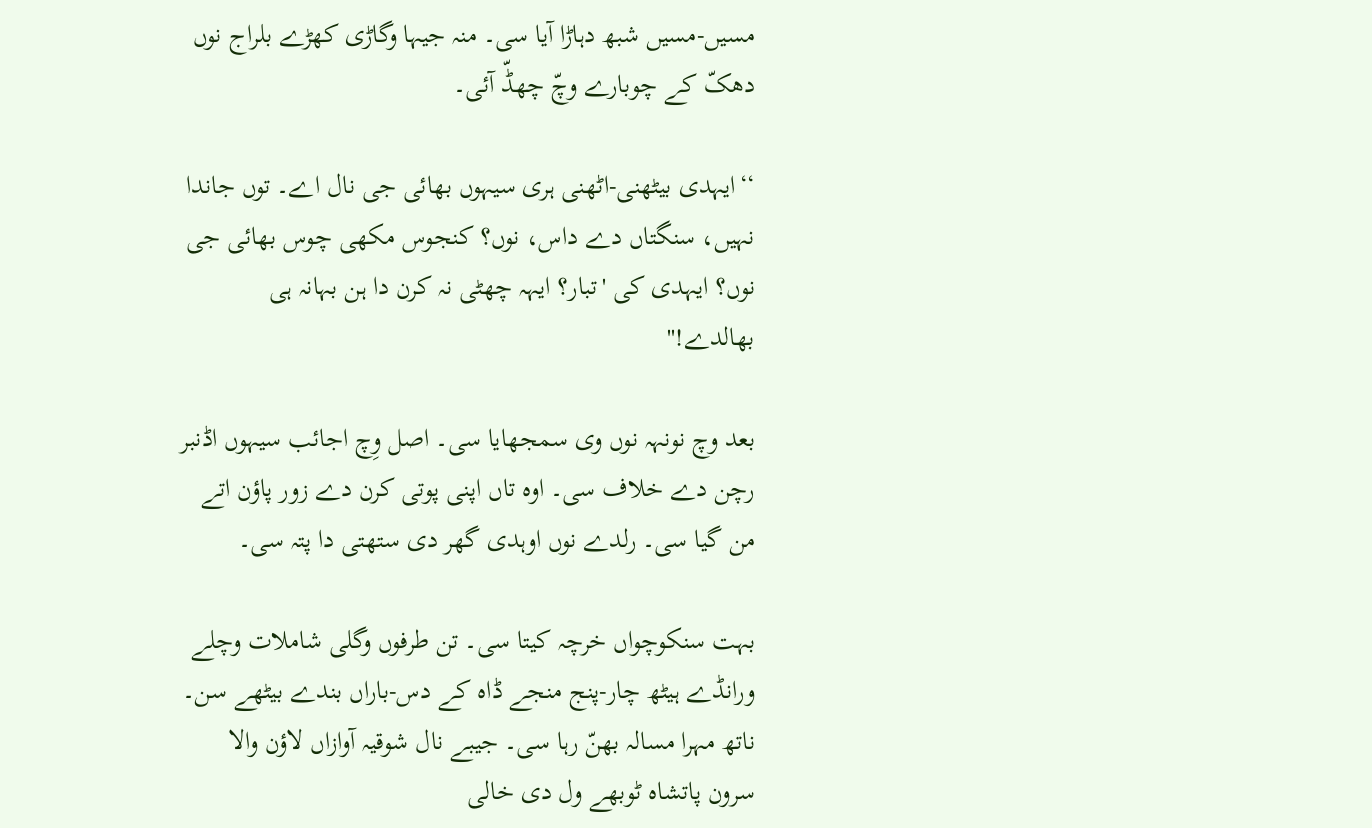مسیں-مسیں شبھ دہاڑا آیا سی۔ منہ جیہا وگاڑی کھڑے بلراج نوں دھکّ کے چوبارے وچّ چھڈّ آئی۔

‘‘ایہدی بیٹھنی-اٹھنی ہری سیہوں بھائی جی نال اے۔ توں جاندا نہیں، سنگتاں دے داس، نوں؟ کنجوس مکھی چوس بھائی جی نوں؟ ایہدی کی 'تبار؟ ایہہ چھٹی نہ کرن دا ہن بہانہ ہی بھالدے!''

بعد وچ نونہہ نوں وی سمجھایا سی۔ اصل وِچ اجائب سیہوں اڈنبر رچن دے خلاف سی۔ اوہ تاں اپنی پوتی کرن دے زور پاؤن اتے من گیا سی۔ رلدے نوں اوہدی گھر دی ستھتی دا پتہ سی۔

بہت سنکوچواں خرچہ کیتا سی۔ تن طرفوں وگلی شاملات وچلے ورانڈے ہیٹھ چار-پنج منجے ڈاہ کے دس-باراں بندے بیٹھے سن۔ ناتھ مہرا مسالہ بھنّ رہا سی۔ جیبے نال شوقیہ آوازاں لاؤن والا سرون پاتشاہ ٹوبھے ول دی خالی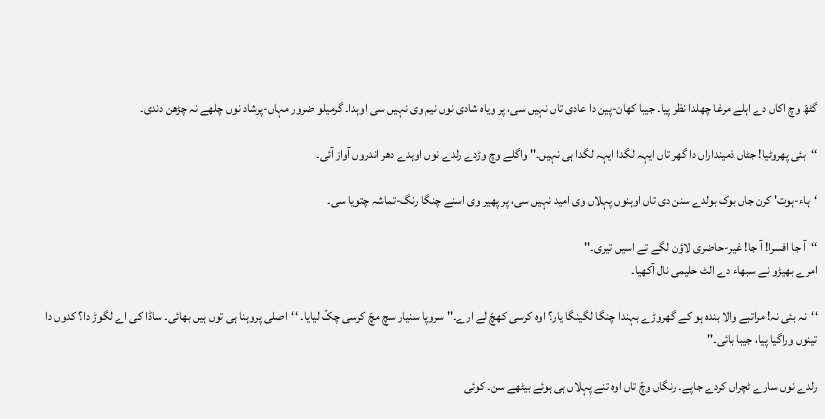گٹھّ وچ اکاں دے اہلے مرغا چھلدا نظر پیا۔ جیبا کھان-پین دا عادی تاں نہیں سی، پر ویاہ شادی نوں نیم وی نہیں سی اوہدا۔ گرمیلو ضرور مہاں-پرشاد نوں چلھے نہ چڑھن دندی۔

‘‘بئی پھروٹیا! جٹاں ذمینداراں دا گھر تاں ایہہ لگدا ایہہ لگدا ہی نہیں۔'' واگلے وچ وڑدے رلدے نوں اوہدے دھر اندروں آواز آئی۔

‘ہاء-ہوت' کرن جاں بوک بولدے سنن دی تاں اوہنوں پہلاں وی امید نہیں سی، پر پھیر وی اسنے چنگا رنگ-تماشہ چتویا سی۔

‘‘آ جا افسرا! آ جا! غیر-حاضری لاؤن لگے تے اسیں تیری۔''
امرے بھیڑو نے سبھاء دے الٹ حلیمی نال آکھیا۔

‘‘نہ بئی نہ! مراتبے والا بندہ ہو کے گھروڑے بہندا چنگا لگینگا یار؟ اوہ کرسی کھچّ لے ارے۔'' سروپا سنیار سچ مچّ کرسی چکّ لیایا۔ ‘‘اصلی پروہنا ہی توں ہیں بھائی۔ ساڈا کی اے لگوڑ دا؟ کدوں دا تینوں وراگیا پیا، جیبا بائی۔''

رلدے نوں سارے ٹچراں کردے جاپے۔ رنگاں وچّ تاں اوہ تنے پہلاں ہی ہوئے بیٹھے سن۔ کوئی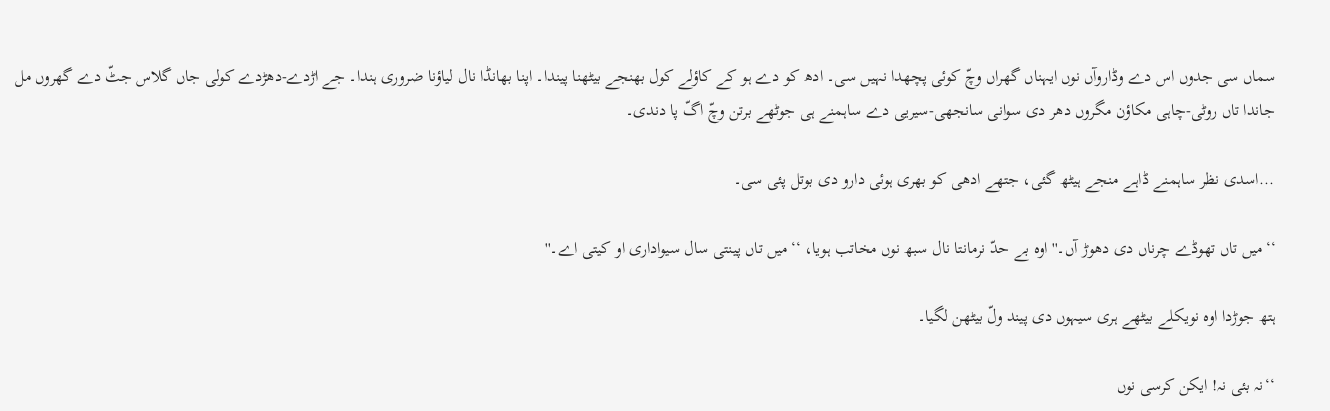سماں سی جدوں اس دے وڈاروآں نوں ایہناں گھراں وچّ کوئی پچھدا نہیں سی۔ ادھ کو دے ہو کے کاؤلے کول بھنجے بیٹھنا پیندا۔ اپنا بھانڈا نال لیاؤنا ضروری ہندا۔ جے اڑدے-دھڑدے کولی جاں گلاس جٹّ دے گھروں مل جاندا تاں روٹی-چاہی مکاؤن مگروں دھر دی سوانی سانجھی-سیریی دے ساہمنے ہی جوٹھے برتن وچّ اگّ پا دندی۔

...اسدی نظر ساہمنے ڈاہے منجے ہیٹھ گئی، جتھے ادھی کو بھری ہوئی دارو دی بوتل پئی سی۔

‘‘میں تاں تھوڈے چرناں دی دھوڑ آں۔'' اوہ بے حدّ نرمانتا نال سبھ نوں مخاتب ہویا، ‘‘میں تاں پینتی سال سیواداری او کیتی اے۔''

ہتھ جوڑدا اوہ نویکلے بیٹھے ہری سیہوں دی پیند ولّ بیٹھن لگیا۔

‘‘نہ بئی نہ! ایکن کرسی نوں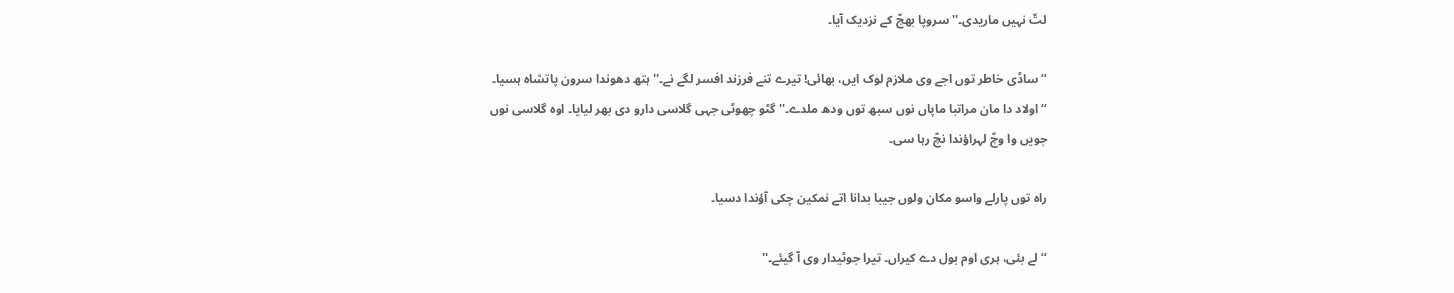لتّ نہیں ماریدی۔'' سروپا بھجّ کے نزدیک آیا۔

‘‘ساڈی خاطر توں اجے وی ملازم لوک ایں، بھائی! تیرے تنے فرزند افسر لگے نے۔'' ہتھ دھوندا سرون پاتشاہ ہسیا۔ ‘‘اولاد دا مان مراتبا ماپاں نوں سبھ توں ودھ ملدے۔'' گٹو چھوٹی جہی گلاسی دارو دی بھر لیایا۔ اوہ گلاسی نوں جویں وا وچّ لہراؤندا نچّ رہا سی۔

راہ توں پارلے واسو مکان ولوں جیبا بدانا اتے نمکین چکی آؤندا دسیا۔

‘‘لے بئی، ہری اوم بول دے کیراں۔ تیرا جوٹیدار وی آ گیئے۔''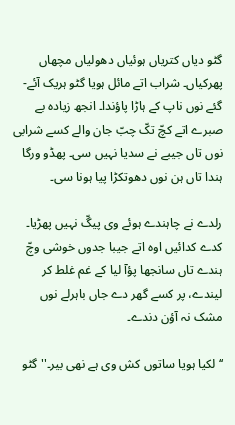گٹو دیاں کتریاں ہوئیاں دھولیاں مچھاں پھرکیاں۔ شراب اتے مائل ہویا گٹو ہریک آئے-گئے نوں ناپ کے ہاڑا پاؤندا۔ انجھ زیادہ بے صبرے اتے کچّ تکّ چبّ جان والے کسے شرابی نوں تاں جیبے نے سدیا نہیں سی۔ پھڈو ورگا ہندا تاں ہن نوں دھوتکڑا پیا ہونا سی۔

رلدے نے چاہندے ہوئے وی پیگّ نہیں پھڑیا۔ کدے کدائیں اوہ اتے جیبا جدوں خوشی وچّ ہندے تاں سانجھا پؤآ لیا کے غم غلط کر لیندے، پر کسے گھر دے جاں باہرلے نوں مشک نہ آؤن دندے۔

‘‘لکیا ہویا ساتوں کش وی ہے نھی بیر۔'' گٹو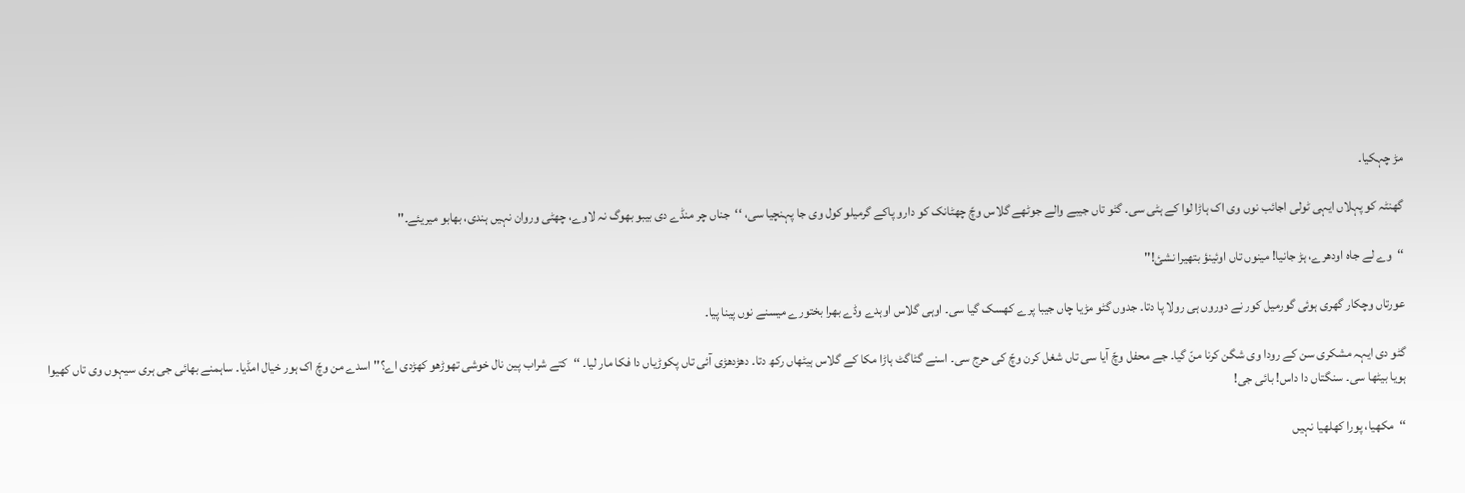مڑ چہکیا۔

گھنٹہ کو پہلاں ایہی ٹولی اجائب نوں وی اک ہاڑا لوا کے ہٹی سی۔ گٹو تاں جیبے والے جوٹھے گلاس وچّ چھٹانک کو دارو پاکے گرمیلو کول وی جا پہنچیا سی، ‘‘جناں چر منڈے دی بیبو بھوگ نہ لاوے، چھٹی وروان نہیں ہندی، بھابو میریئے۔''

‘‘وے لے جاہ اودھرے، ہڑ جانیا! مینوں تاں اوئینؤ بتھیرا نشئ!''

عورتاں وچکار گھری ہوئی گورمیل کور نے دوروں ہی رولا پا دتا۔ جدوں گٹو مڑیا چاں جیبا پرے کھسک گیا سی۔ اوہی گلاس اوہدے وڈے بھرا بختورے میسنے نوں پینا پیا۔

گٹو دی ایہہ مشکری سن کے رودا وی شگن کرنا منّ گیا۔ جے محفل وچّ آیا سی تاں شغل کرن وچّ کی حرج سی۔ اسنے گٹاگٹ ہاڑا مکا کے گلاس ہیٹھاں رکھ دتا۔ دھڑدھڑی آئی تاں پکوڑیاں دا فکا مار لیا۔ ‘‘کتے شراب پین نال خوشی تھوڑھو کھڑدی اے؟'' اسدے من وچّ اک ہور خیال امڈیا۔ ساہمنے بھائی جی ہری سیہوں وی تاں کھیوا ہویا بیٹھا سی۔ سنگتاں دا داس! بائی جی!

‘‘مکھیا، پورا کھلھیا نہیں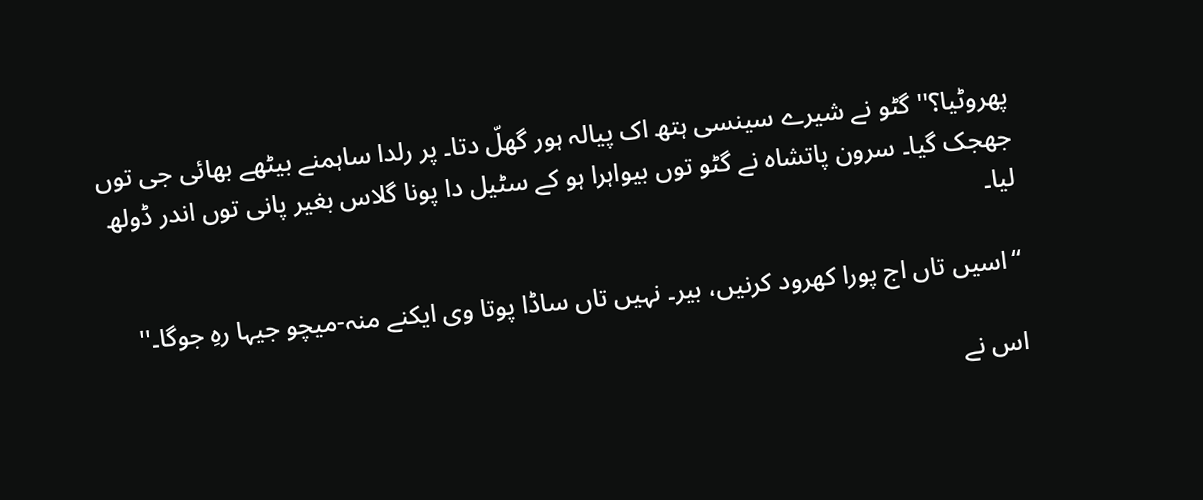پھروٹیا؟'' گٹو نے شیرے سینسی ہتھ اک پیالہ ہور گھلّ دتا۔ پر رلدا ساہمنے بیٹھے بھائی جی توں جھجک گیا۔ سرون پاتشاہ نے گٹو توں بیواہرا ہو کے سٹیل دا پونا گلاس بغیر پانی توں اندر ڈولھ لیا۔

‘‘اسیں تاں اج پورا کھرود کرنیں، بیر۔ نہیں تاں ساڈا پوتا وی ایکنے منہ-میچو جیہا رہِ جوگا۔''

اس نے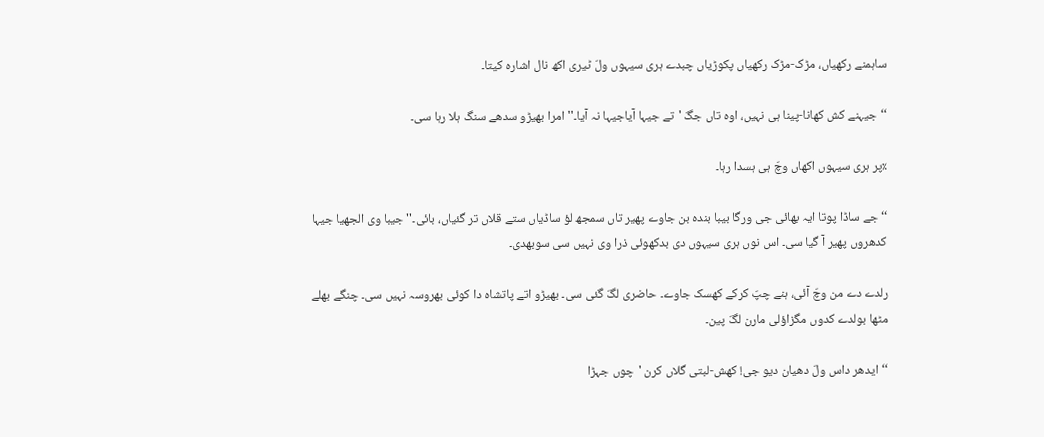ساہمنے رکھیاں، مڑک-مڑک رکھیاں پکوڑیاں چبدے ہری سیہوں ولّ ٹیری اکھ نال اشارہ کیتا۔

‘‘جیہنے کش کھانا-پینا ہی نہیں، اوہ تاں جگّ 'تے جیہا آیاجیہا نہ آیا۔'' امرا بھیڑو سدھے سنگ ہلا رہا سی۔

٪پر ہری سیہوں اکھاں وچّ ہی ہسدا رہا۔

‘‘جے ساڈا پوتا ایہ بھائی جی ورگا بیبا بندہ بن جاوے پھیر تاں سمجھ لؤ ساڈیاں ستے قلاں تر گئیاں، بائی۔'' جیبا وی الجھیا جیہا کدھروں پھیر آ گیا سی۔ اس نوں ہری سیہوں دی بدکھوئی ذرا وی نہیں سی سوبھدی۔

رلدے دے من وچّ آئی، ہنے چپّ کرکے کھسک جاوے۔ حاضری لگّ گئی سی۔ بھیڑو اتے پاتشاہ دا کوئی بھروسہ نہیں سی۔ چنگے بھلے مٹھا بولدے کدوں مگزاؤلی مارن لگّ پین۔

‘‘ایدھر داس ولّ دھیان دیو جی! کھش-لبتی گلاں کرن 'چوں جہڑا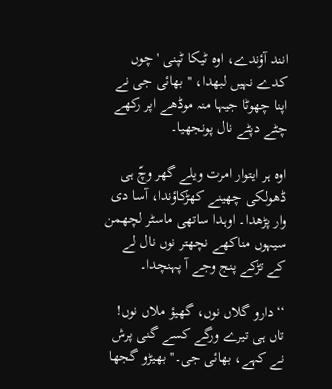انند آؤندے، اوہ ٹیکا ٹپنی 'چوں کدے نہیں لبھدا، ''بھائی جی نے اپنا چھوٹا جیہا منہ موڈھے اپر رکھے چٹے دپٹے نال پونجھیا۔

اوہ ہر ایتوار امرت ویلے گھر وچّ ہی ڈھولکی چھینے کھڑکاؤندا، آسا دی وار پڑھدا۔ اوہدا ساتھی ماسٹر لچھمن سیہوں مناکھے نچھتر نوں نال لے کے تڑکے پنج وجے آ پہنچدا۔

‘‘دارو گلاں نوں، گھیؤ ملاں نوں! تاں ہی تیرے ورگے کسے گنی پرش نے کہے، بھائی جی۔'' بھیڑو گجھا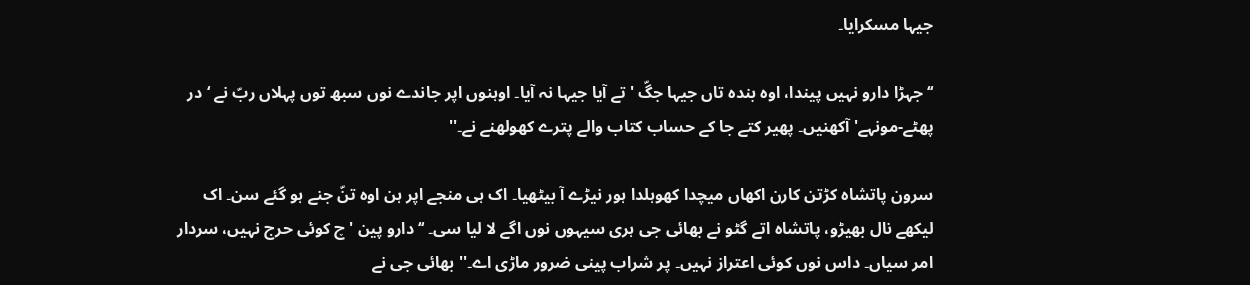جیہا مسکرایا۔

‘‘جہڑا دارو نہیں پیندا، اوہ بندہ تاں جیہا جگّ 'تے آیا جیہا نہ آیا۔ اوہنوں اپر جاندے نوں سبھ توں پہلاں ربّ نے ‘در پھٹے-مونہے' آکھنیں۔ پھیر کتے جا کے حساب کتاب والے پترے کھولھنے نے۔''

سرون پاتشاہ کڑتن کارن اکھاں میچدا کھوہلدا ہور نیڑے آ بیٹھیا۔ اک ہی منجے اپر ہن اوہ تنّ جنے ہو گئے سن۔ اک لیکھے نال بھیڑو، پاتشاہ اتے گٹو نے بھائی جی ہری سیہوں نوں اگے لا لیا سی۔ ‘‘دارو پین 'چ کوئی حرج نہیں، سردار امر سیاں۔ داس نوں کوئی اعتراز نہیں۔ پر شراب پینی ضرور ماڑی اے۔'' بھائی جی نے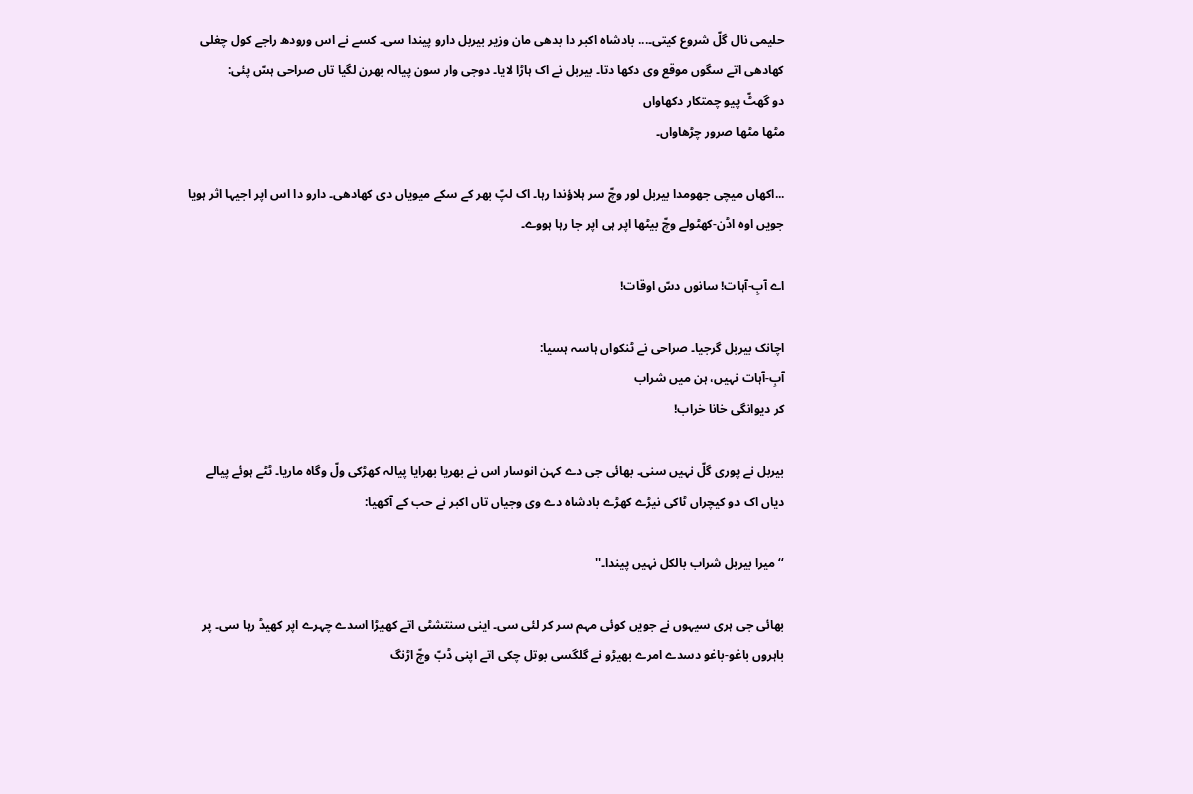حلیمی نال گلّ شروع کیتی۔... بادشاہ اکبر دا بدھی مان وزیر بیربل دارو پیندا سی۔ کسے نے اس ورودھ راجے کول چغلی کھادھی اتے سگوں موقع وی دکھا دتا۔ بیربل نے اک ہاڑا لایا۔ دوجی وار سون پیالہ بھرن لگیا تاں صراحی ہسّ پئی:
دو گھٹّ پیو چمتکار دکھاواں
مٹھا مٹھا صرور چڑھاواں۔

...اکھاں میچی جھومدا بیربل لور وچّ سر ہلاؤندا رہا۔ اک لپّ بھر کے سکے میویاں دی کھادھی۔ دارو دا اس اپر اجیہا اثر ہویا جویں اوہ اڈن-کھٹولے وچّ بیٹھا اپر ہی اپر جا رہا ہووے۔

اے آبِ-آہات! سانوں دسّ اوقات!

اچانک بیربل گرجیا۔ صراحی نے ٹنکواں ہاسہ ہسیا:
آبِ-آہات نہیں، ہن میں شراب
کر دیوانگی خانا خراب!

بیربل نے پوری گلّ نہیں سنی۔ بھائی جی دے کہن انوسار اس نے بھریا بھرایا پیالہ کھڑکی ولّ وگاہ ماریا۔ ٹٹے ہوئے پیالے دیاں اک دو کیچراں ٹاکی نیڑے کھڑے بادشاہ دے وی وجیاں تاں اکبر نے حب کے آکھیا:

‘‘میرا بیربل شراب بالکل نہیں پیندا۔''

بھائی جی ہری سیہوں نے جویں کوئی مہم سر کر لئی سی۔ اینی سنتشٹی اتے کھیڑا اسدے چہرے اپر کھیڈ رہا سی۔ پر باہروں باغو-باغو دسدے امرے بھیڑو نے گلگسی بوتل چکی اتے اپنی ڈبّ وچّ اڑنگ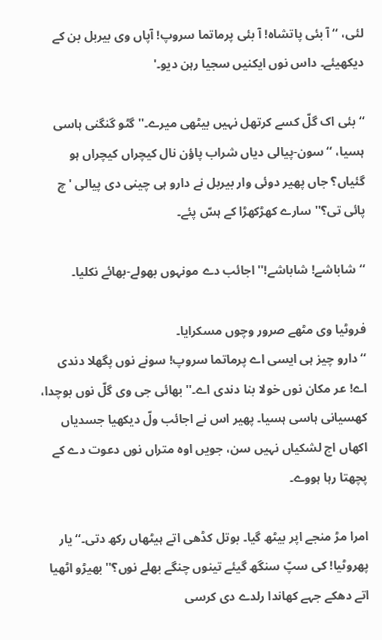لئی، ‘‘آ بئی پاتشاہ! آ بئی پرماتما سروپ! آپاں وی بیربل بن کے دیکھیئے۔ داس نوں ایکنیں سجیا رہن دیو۔'

‘‘بئی اک گلّ کسے کرتھل نہیں بیٹھی میرے۔'' گٹو گنگنی ہاسی ہسیا، ‘‘سون-پیالی دیاں شراب پاؤن نال کیچراں کیچراں ہو گئیاں؟ جاں پھیر دوئی وار بیربل نے دارو ہی چینی دی پیالی 'چ پائی تی؟'' سارے کھڑکھڑا کے ہسّ پئے۔

‘‘شاباشے! شاباشے!'' اجائب دے مونہوں بھولے-بھائے نکلیا۔

فروٹیا وی مٹھے صرور وچوں مسکرایا۔
‘‘دارو چیز ہی ایسی اے پرماتما سروپ! سونے نوں پگھلا دندی اے! عر مکان نوں خولا بنا دندی اے۔'' بھائی جی وی گلّ نوں بوچدا، کھسیانی ہاسی ہسیا۔ پھیر اس نے اجائب ولّ دیکھیا جسدیاں اکھاں اج لشکیاں نہیں سن، جویں اوہ متراں نوں دعوت دے کے پچھتا رہا ہووے۔

امرا مڑ منجے اپر بیٹھ گیا۔ بوتل کڈھی اتے ہیٹھاں رکھ دتی۔‘‘یار پھروٹیا! کی سپّ سنگھ گیئے تینوں چنگے بھلے نوں؟'' بھیڑو اٹھیا اتے دھکے جہے کھاندا رلدے دی کرسی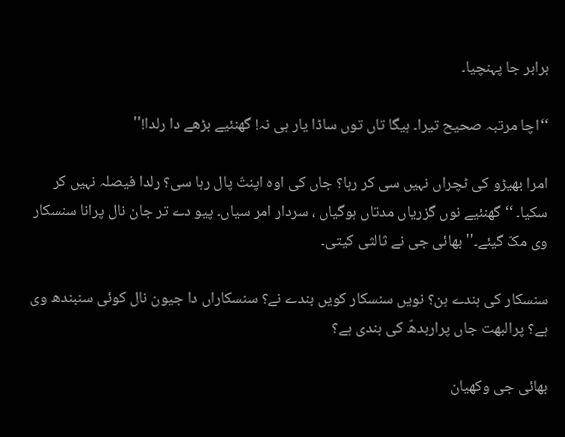برابر جا پہنچیا۔

‘‘اچا مرتبہ صحیح تیرا۔ ہیگا تاں توں ساڈا یار ہی نہ! گھنئیے بڑھے دا رلدا!''

امرا بھیڑو کی ٹچراں نہیں سی کر رہا؟ جاں کی اوہ اپنتّ پال رہا سی؟ رلدا فیصلہ نہیں کر سکیا۔ ‘‘گھنئیے نوں گزریاں مدتاں ہوگیاں ، سردار امر سیاں۔ پیو دے تر جان نال پرانا سنسکار وی مکّ گیئے۔'' بھائی جی نے ثالثی کیتی۔

سنسکار کی ہندے ہن؟ نویں سنسکار کویں بندے نے؟ سنسکاراں دا جیون نال کوئی سنبندھ وی ہے؟ پرالبھت جاں پراربدھّ کی ہندی ہے؟

بھائی جی وکھیان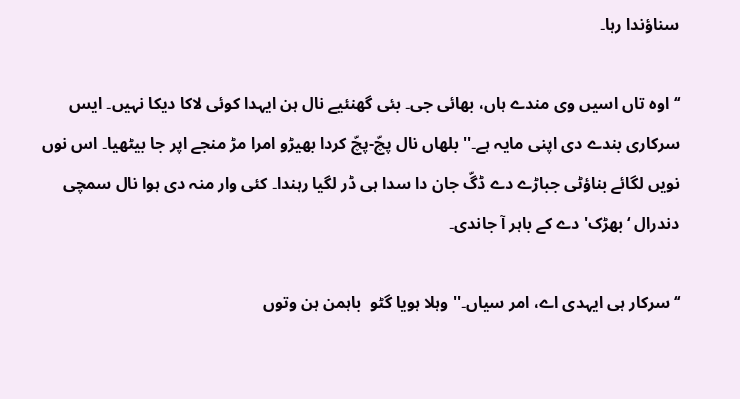سناؤندا رہا۔

‘‘اوہ تاں اسیں وی مندے ہاں، بھائی جی۔ بئی گھنئیے نال ہن ایہدا کوئی لاکا دیکا نہیں۔ ایس سرکاری بندے دی اپنی مایہ ہے۔'' بلھاں نال پچّ-پچّ کردا بھیڑو امرا مڑ منجے اپر جا بیٹھیا۔ اس نوں نویں لگائے بناؤٹی جباڑے دے ڈگّ جان دا سدا ہی ڈر لگیا رہندا۔ کئی وار منہ دی ہوا نال سمچی دندرال ‘بھڑک' دے کے باہر آ جاندی۔

‘‘سرکار ہی ایہدی اے، امر سیاں۔'' وہلا ہویا گٹو  باہمن ہن وتوں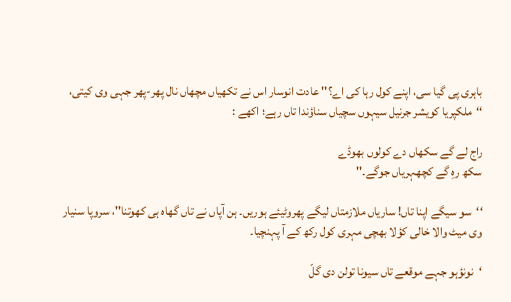باہری پی گیا سی، اپنے کول رہا کی اے؟'' عادت انوسار اس نے تکھیاں مچھاں نال پھر-پھر جہی وی کیتی، ‘‘ملکپریا کویشر جرنیل سیہوں سچیاں سناؤندا تاں رہے؛ اکھے :

راج لے گے سکھاں دے کولوں بھوڈے
سکھ رہِ گے کچھہریاں جوگے۔''

‘‘سو سیگے اپنا تاں! ساریاں ملازمتاں لیگے پھروٹیئے ہوریں۔ ہن آپاں نے تاں گھاہ ہی کھوتنا''، سروپا سنیار وی میٹ والا خالی کؤلا بھچی مہری کول رکھ کے آ پہنچیا۔

‘نونؤہو جہے موقعے تاں سیونا تولن دی گلّ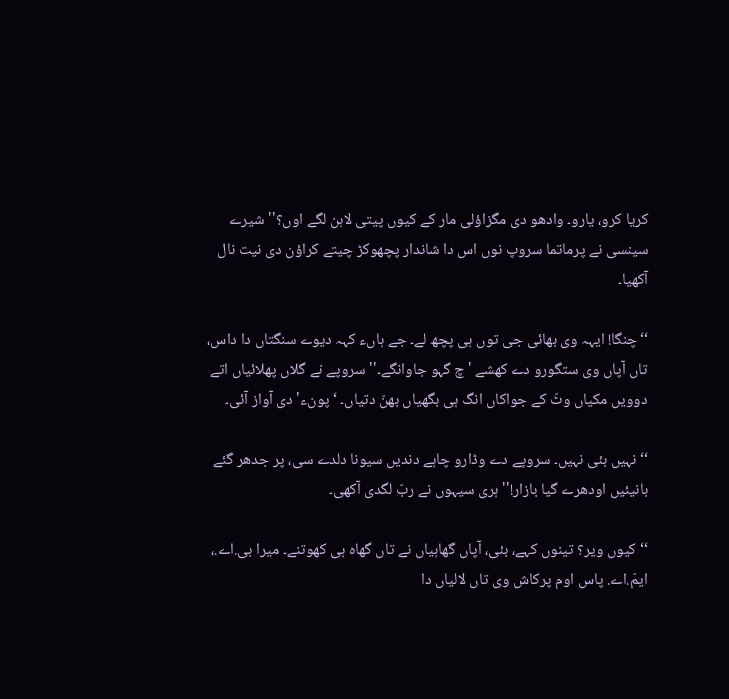کریا کرو، یارو۔ وادھو دی مگزاؤلی مار کے کیوں پیتی لاہن لگے اوں؟'' شیرے سینسی نے پرماتما سروپ نوں اس دا شاندار پچھوکڑ چیتے کراؤن دی نیت نال آکھیا۔

‘‘چنگا! ایہہ وی بھائی جی توں ہی پچھ لے۔ جے ہاںء کہہ دیوے سنگتاں دا داس، تاں آپاں وی ستگورو دے کھشے 'چ گہو جاوانگے۔'' سروپے نے گلاں پھلائیاں اتے دوویں مکیاں وٹّ کے جواکاں انگ ہی بگھیاں بھنّ دتیاں۔ ‘پونء' دی آواز آئی۔

‘‘نہیں بئی نہیں۔ سروپے دے وڈارو چاہے دندیں سیونا دلدے سی، پر جدھر گئے بانیئیں اودھرے گیا بازار!'' ہری سیہوں نے ربّ لگدی آکھی۔

‘‘کیوں ویر؟ تینوں کہے، بئی، آپاں گھاہیاں نے تاں گھاہ ہی کھوتنے۔ میرا بی.اے.، ایمّ.اے. پاس اوم پرکاش وی تاں لالیاں دا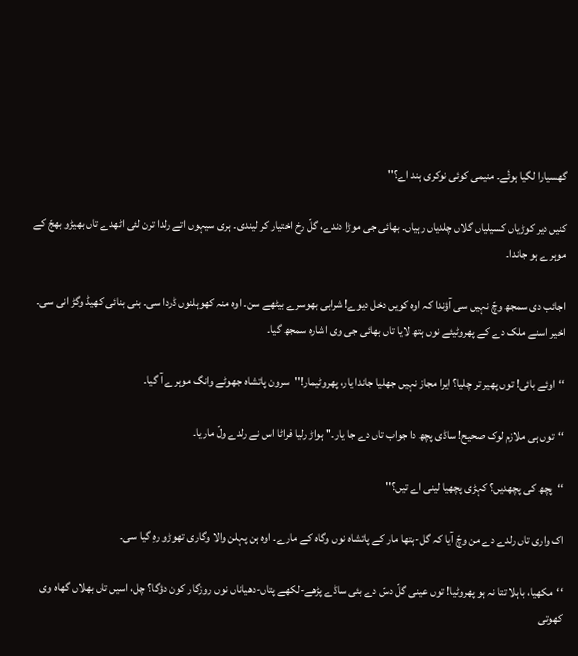گھسیارا لگیا ہوئٔے۔ منیمی کوئی نوکری ہند اے؟''

کنیں دیر کوڑیاں کسیلیاں گلاں چلدیاں رہیاں۔ بھائی جی موڑا دندے، گلّ رخ اختیار کر لیندی۔ ہری سیہوں اتے رلدا ترن لئی اٹھدے تاں بھیڑو بھجّ کے موہرے ہو جاندا۔

اجائب دی سمجھ وچّ نہیں سی آؤندا کہ اوہ کویں دخل دیوے! شرابی بھوسرے بیٹھے سن۔ اوہ منہ کھوہلنوں ڈردا سی۔ بنی بنائی کھیڈ وگڑ انی سی۔ اخیر اسنے ملک دے کے پھروٹیئے نوں ہتھ لایا تاں بھائی جی وی اشارہ سمجھ گیا۔

‘‘اوئے بائی! توں پھیر تر چلیا؟ ایرا مجاز نہیں جھلیا جاندا یار، پھروٹیمار!''  سرون پاتشاہ جھوٹے وانگ موہرے آ گیا۔

‘‘توں ہی ملازم لوک صحیح! ساڈی پچھ دا جواب تاں دے جا یار۔'' ہواڑ رلیا فراٹا اس نے رلدے ولّ ماریا۔

‘‘پچھ کی پچھدیں؟ کہڑی پچھیا لینی اے تیں؟''

اک واری تاں رلدے دے من وچّ آیا کہ گل-ہتھا مار کے پاتشاہ نوں وگاہ کے مارے۔ اوہ ہن پہلن والا وگاری تھوڑو رہِ گیا سی۔

‘‘مکھیا، باہلا تتا نہ ہو پھروٹیا! توں عینی گلّ دسّ دے بئی ساڈے پڑھے-لکھے پتاں-دھیاناں نوں روزگار کون دؤگا؟ چل، اسیں تاں بھلاں گھاہ وی کھوتی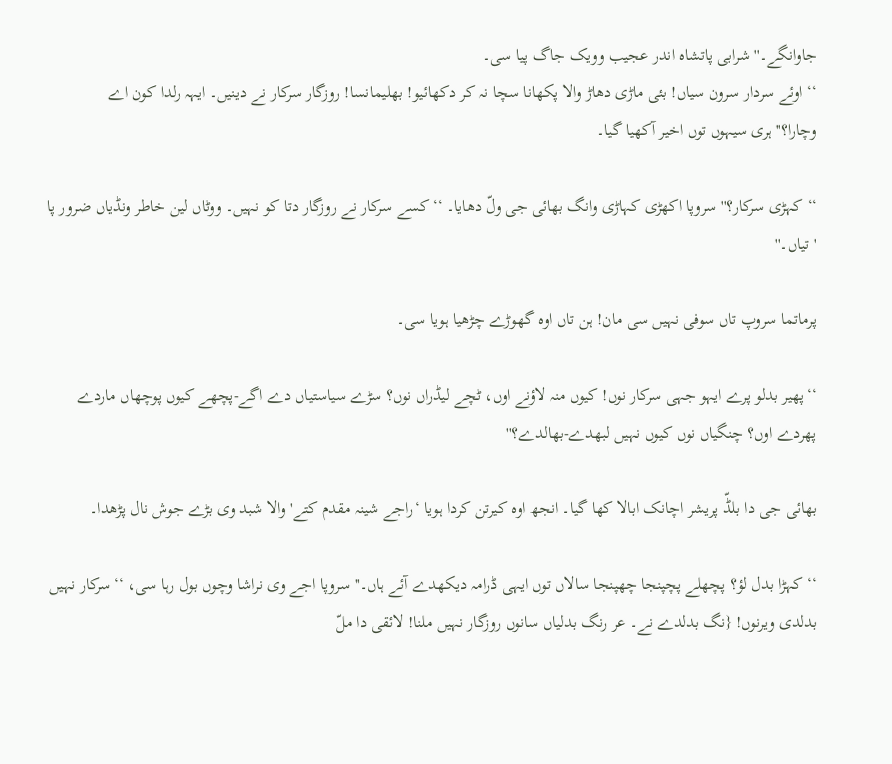جاوانگے۔'' شرابی پاتشاہ اندر عجیب وویک جاگ پیا سی۔
‘‘اوئے سردار سرون سیاں! بئی ماڑی دھاڑ والا پکھانا سچا نہ کر دکھائیو! بھلیمانسا! روزگار سرکار نے دینیں۔ ایہہ رلدا کون اے وچارا؟''ہری سیہوں توں اخیر آکھیا گیا۔

‘‘کہڑی سرکار؟''سروپا اکھڑی کہاڑی وانگ بھائی جی ولّ دھایا۔ ‘‘کسے سرکار نے روزگار دتا کو نہیں۔ ووٹاں لین خاطر ونڈیاں ضرور پا 'تیاں۔''

پرماتما سروپ تاں سوفی نہیں سی مان! ہن تاں اوہ گھوڑے چڑھیا ہویا سی۔

‘‘پھیر بدلو پرے ایہو جہی سرکار نوں! کیوں منہ لاؤنے اوں، ٹچے لیڈراں نوں؟ سڑے سیاستیاں دے اگے-پچھے کیوں پوچھاں ماردے پھردے اوں؟ چنگیاں نوں کیوں نہیں لبھدے-بھالدے؟''

بھائی جی دا بلڈّ پریشر اچانک ابالا کھا گیا۔ انجھ اوہ کیرتن کردا ہویا ‘راجے شینہ مقدم کتے' والا شبد وی بڑے جوش نال پڑھدا۔

‘‘کہڑا بدل لؤ؟ پچھلے پچپنجا چھپنجا سالاں توں ایہی ڈرامہ دیکھدے آئے ہاں۔'' سروپا اجے وی نراشا وچوں بول رہا سی، ‘‘سرکار نہیں بدلدی ویرنوں! {نگ بدلدے نے۔ عر رنگ بدلیاں سانوں روزگار نہیں ملنا! لائقی دا ملّ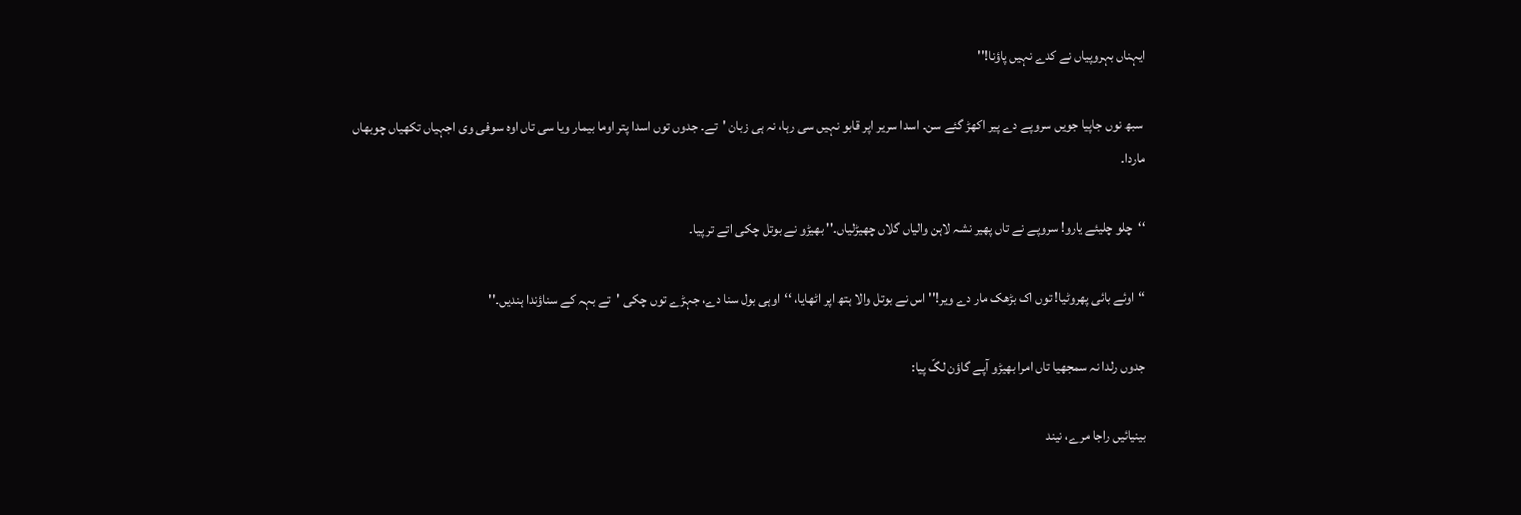ایہناں بہروپیاں نے کدے نہیں پاؤنا!''

 سبھ نوں جاپیا جویں سروپے دے پیر اکھڑ گئے سن۔ اسدا سریر اپر قابو نہیں سی رہا، نہ ہی زبان 'تے۔ جدوں توں اسدا پتر اوما بیمار ویا سی تاں اوہ سوفی وی اجہیاں تکھیاں چوبھاں ماردا۔

‘‘چلو چلیئے یارو! سروپے نے تاں پھیر نشہ لاہن والیاں گلاں چھیڑلیاں۔'' بھیڑو نے بوتل چکی اتے تر پیا۔

‘‘اوئے بائی پھروٹیا! توں اک بڑھک مار دے ویر!'' اس نے بوتل والا ہتھ اپر اٹھایا، ‘‘اوہی بول سنا دے، جہڑے توں چکی 'تے بہہ کے سناؤندا ہندیں۔''

جدوں رلدا نہ سمجھیا تاں امرا بھیڑو آپے گاؤن لگّ پیا:

بینیائیں راجا مرے، نیند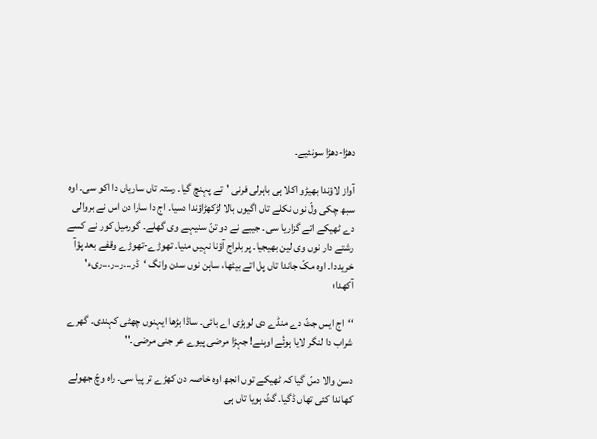دھڑا-دھڑا سونئیے۔

آواز لاؤندا بھیڑو اکلا ہی باہرلی فرنی 'تے پہنچ گیا۔ رستہ تاں ساریاں دا اکو سی۔ اوہ سبھ چکی ولّ نوں نکلے تاں اگیوں بالا لڑکھڑاؤندا دسیا۔ اج دا سارا دن اس نے بروالی دے ٹھیکے اتے گزاریا سی۔ جیبے نے دو تنّ سنیہے وی گھلے۔ گورمیل کور نے کسے رشتے دار نوں وی لین بھیجیا۔ پر بلراج آؤنا نہیں منیا۔ تھوڑے-تھوڑے وقفے بعد پؤآ خریددا۔ اوہ مکّ جاندا تاں پل اتے بیٹھا، ساہن نوں سدن وانگ ‘ڈر...ر..ر...ریء' آکھدا؛

‘‘اج ایس جٹّ دے منڈے دی لوہڑی اے بائی۔ ساڈا بڑھا ایہنوں چھٹی کہندی۔ گھرے شراب دا لنگر لایا ہوئٔے اوہنے! جہڑا مرضی پیوے عر جنی مرضی۔''

دسن والا دسّ گیا کہ ٹھیکے توں انجھ اوہ خاصہ دن کھڑے تر پیا سی۔ راہ وچّ جھولے کھاندا کئی تھاں ڈگیا۔ گٹّ ہویا تاں ہی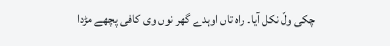چکی ولّ نکل آیا۔ راہ تاں اوہدے گھر نوں وی کافی پچھے مڑدا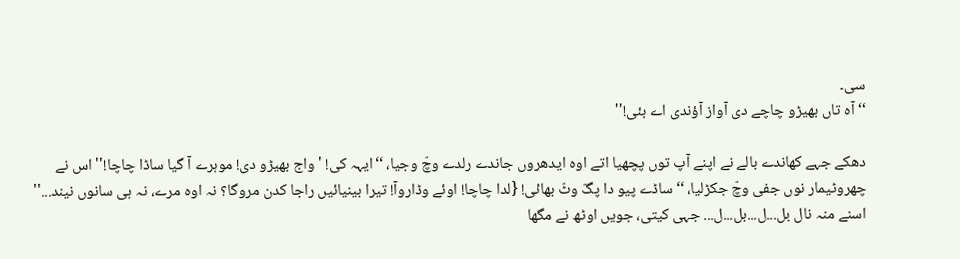سی۔
‘‘آہ تاں بھیڑو چاچے دی آواز آؤندی اے بئی!''

دھکے جہے کھاندے بالے نے اپنے آپ توں پچھیا اتے اوہ ایدھروں جاندے رلدے وچّ وجیا، ‘‘ایہہ کی! 'واج بھیڑو دی! موہرے آ گیا ساڈا چاچا!'' اس نے چھروٹیمار نوں جفی وچّ جکڑلیا، ‘‘ساڈے پیو دا پگّ وٹّ بھائی! {لدا چاچا! اوئے وڈاروآ! تیرا بینیائیں راجا کدن مروگا؟ نہ اوہ مرے، نہ ہی سانوں نیند...'' اسنے منہ نال بل...ل...بل...ل... جہی کیتی، جویں اوٹھ نے مگھا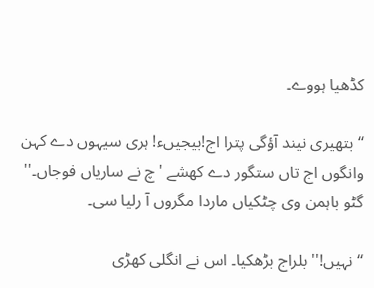کڈھیا ہووے۔

‘‘بتھیری نیند آؤگی پترا اج!بیجیںء! ہری سیہوں دے کہن وانگوں اج تاں ستگور دے کھشے 'چ نے ساریاں فوجاں۔'' گٹو باہمن وی چٹکیاں ماردا مگروں آ رلیا سی۔

‘‘نہیں!'' بلراج بڑھکیا۔ اس نے انگلی کھڑی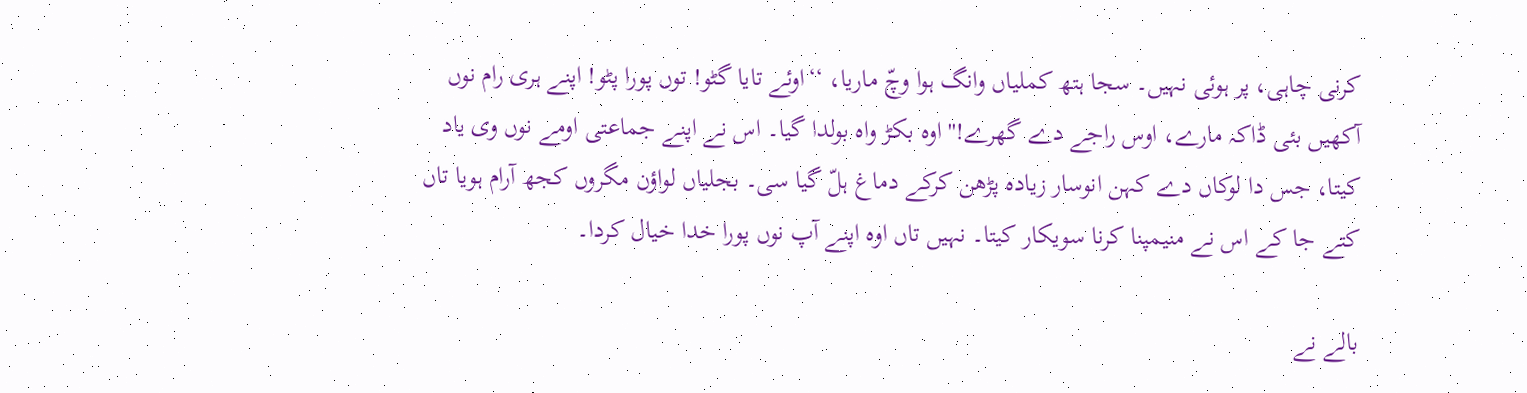کرنی چاہی، پر ہوئی نہیں۔ سجا ہتھ کملیاں وانگ ہوا وچّ ماریا، ‘‘اوئے تایا گٹو! توں پورا پٹو! اپنے ہری رام نوں آکھیں بئی ڈاکہ مارے، اوس راجے دے گھرے!'' اوہ بکڑ واہ بولدا گیا۔ اس نے اپنے جماعتی اومے نوں وی یاد کیتا، جس دا لوکاں دے کہن انوسار زیادہ پڑھن کرکے دماغ ہلّ گیا سی۔ بجلیاں لواؤن مگروں کجھ آرام ہویا تاں کتے جا کے اس نے منیمپنا کرنا سویکار کیتا۔ نہیں تاں اوہ اپنے آپ نوں پورا خدا خیال کردا۔

بالے نے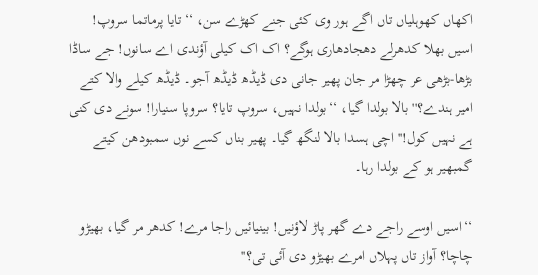اکھاں کھوہلیاں تاں اگے ہور وی کئی جنے کھڑے سن، ‘‘تایا پرماتما سروپ! اسیں بھلا کدھرلے دھجادھاری ہوگے؟ اک اک کیلی آؤندی اے سانوں! جے ساڈا بڑھا-بڑھی عر چھڑا مر جان پھیر جانی دی ڈیڈھ ڈیڈھ آجو۔ ڈیڈھ کیلے والا کتے امیر ہندے؟'' بالا بولدا گیا، ‘‘بولدا نہیں، سروپ تایا؟ سروپا سنیارا! سونے دی کنی ہے نہیں کول!'' اچی ہسدا بالا لنگھ گیا۔ پھیر بناں کسے نوں سمبودھن کیتے گمبھیر ہو کے بولدا رہا۔

‘‘اسیں اوسے راجے دے گھر پاڑ لاؤنیں! بینیائیں راجا مرے! کدھر مر گیا، بھیڑو چاچا؟ آواز تاں پہلاں امرے بھیڑو دی آئی تی؟''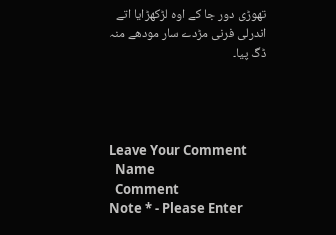تھوڑی دور جا کے اوہ لڑکھڑایا اتے اندرلی فرنی مڑدے سار مودھے منہ ڈگّ پیا۔




Leave Your Comment
  Name
  Comment
Note * - Please Enter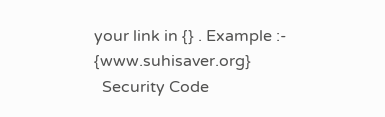your link in {} . Example :- {www.suhisaver.org}
  Security Code